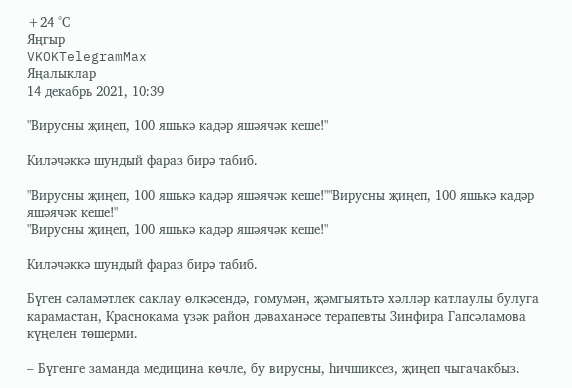+24 °С
Яңгыр
VKOKTelegramMax
Яңалыклар
14 декабрь 2021, 10:39

"Вирусны җиңеп, 100 яшькә кадәр яшәячәк кеше!"

Киләчәккә шундый фараз бирә табиб.

"Вирусны җиңеп, 100 яшькә кадәр яшәячәк кеше!""Вирусны җиңеп, 100 яшькә кадәр яшәячәк кеше!"
"Вирусны җиңеп, 100 яшькә кадәр яшәячәк кеше!"

Киләчәккә шундый фараз бирә табиб.

Бүген сәламәтлек саклау өлкәсендә, гомумән, җәмгыятьтә хәлләр катлаулы булуга карамастан, Краснокама үзәк район дәваханәсе терапевты Зинфира Гапсәламова күңелен төшерми.

– Бүгенге заманда медицина көчле, бу вирусны, һичшиксез, җиңеп чыгачакбыз.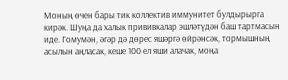Моның өчен бары тик коллектив иммунитет булдырырга кирәк. Шуңа да халык прививкалар эшләтүдән баш тартмасын иде. Гомумән, әгәр дә дөрес яшәргә өйрәнсәк, тормышның асылын аңласак, кеше 100 ел яши алачак, моңа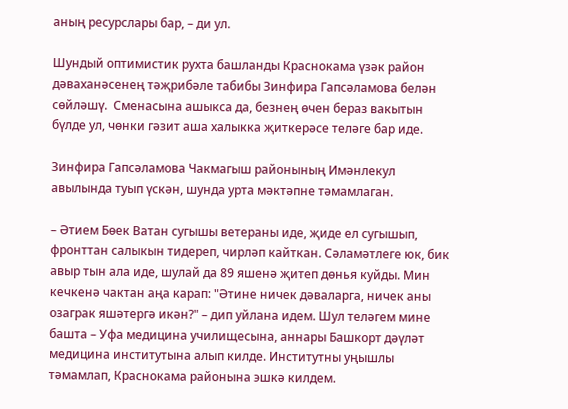аның ресурслары бар, – ди ул.

Шундый оптимистик рухта башланды Краснокама үзәк район дәваханәсенең тәҗрибәле табибы Зинфира Гапсәламова белән сөйләшү.  Сменасына ашыкса да, безнең өчен бераз вакытын бүлде ул, чөнки гәзит аша халыкка җиткерәсе теләге бар иде.

Зинфира Гапсәламова Чакмагыш районының Имәнлекул авылында туып үскән, шунда урта мәктәпне тәмамлаган.

– Әтием Бөек Ватан сугышы ветераны иде, җиде ел сугышып, фронттан салыкын тидереп, чирләп кайткан. Сәламәтлеге юк, бик авыр тын ала иде, шулай да 89 яшенә җитеп дөнья куйды. Мин кечкенә чактан аңа карап: "Әтине ничек дәваларга, ничек аны озаграк яшәтергә икән?" – дип уйлана идем. Шул теләгем мине башта – Уфа медицина училищесына, аннары Башкорт дәүләт медицина институтына алып килде. Институтны уңышлы тәмамлап, Краснокама районына эшкә килдем.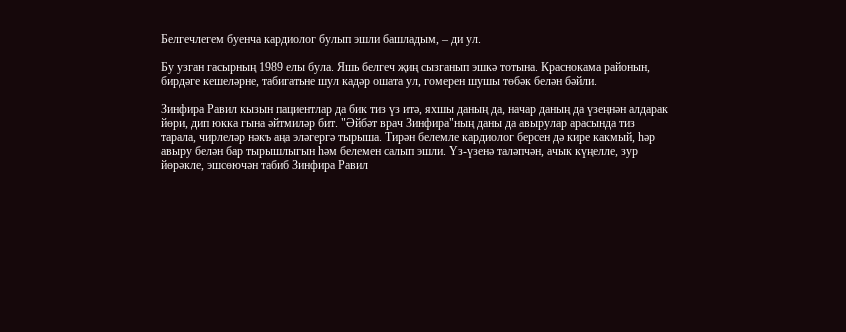Белгечлегем буенча кардиолог булып эшли башладым, – ди ул.

Бу узган гасырның 1989 елы була. Яшь белгеч җиң сызганып эшкә тотына. Краснокама районын, бирдәге кешеләрне, табигатьне шул кадәр ошата ул, гомерен шушы төбәк белән бәйли.

Зинфира Равил кызын пациентлар да бик тиз үз итә, яхшы даның да, начар даның да үзеңнән алдарак йөри, дип юкка гына әйтмиләр бит. "Әйбәт врач Зинфира"ның даны да авырулар арасында тиз тарала, чирлеләр нәкъ аңа эләгергә тырыша. Тирән белемле кардиолог берсен дә кире какмый, һәр авыру белән бар тырышлыгын һәм белемен салып эшли. Үз-үзенә таләпчән, ачык күңелле, зур йөрәкле, эшсөючән табиб Зинфира Равил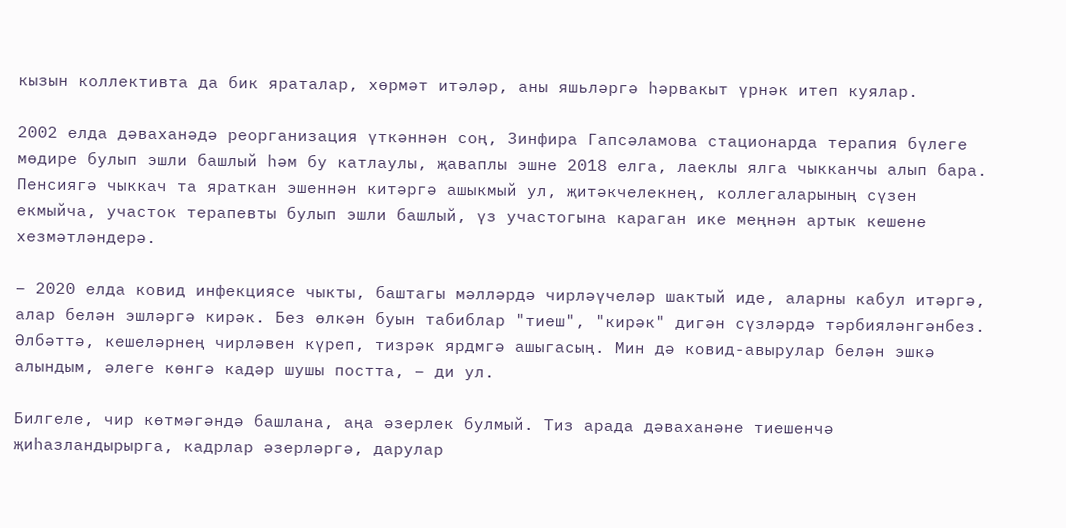кызын коллективта да бик яраталар, хөрмәт итәләр, аны яшьләргә һәрвакыт үрнәк итеп куялар.

2002 елда дәваханәдә реорганизация үткәннән соң, Зинфира Гапсәламова стационарда терапия бүлеге мөдире булып эшли башлый һәм бу катлаулы, җаваплы эшне 2018 елга, лаеклы ялга чыкканчы алып бара. Пенсиягә чыккач та яраткан эшеннән китәргә ашыкмый ул, җитәкчелекнең, коллегаларының сүзен екмыйча, участок терапевты булып эшли башлый, үз участогына караган ике меңнән артык кешене хезмәтләндерә.

– 2020 елда ковид инфекциясе чыкты, баштагы мәлләрдә чирләүчеләр шактый иде, аларны кабул итәргә, алар белән эшләргә кирәк. Без өлкән буын табиблар "тиеш", "кирәк" дигән сүзләрдә тәрбияләнгәнбез. Әлбәттә, кешеләрнең чирләвен күреп, тизрәк ярдмгә ашыгасың. Мин дә ковид-авырулар белән эшкә алындым, әлеге көнгә кадәр шушы постта, – ди ул.

Билгеле, чир көтмәгәндә башлана, аңа әзерлек булмый. Тиз арада дәваханәне тиешенчә җиһазландырырга, кадрлар әзерләргә, дарулар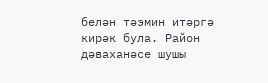белән тәэмин итәргә кирәк була. Район дәваханәсе шушы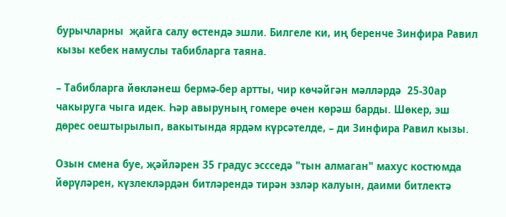бурычларны  җайга салу өстендә эшли. Билгеле ки, иң беренче Зинфира Равил кызы кебек намуслы табибларга таяна.

– Табибларга йөкләнеш бермә-бер артты, чир көчәйгән мәлләрдә  25-30ар чакыруга чыга идек. Һәр авыруның гомере өчен көрәш барды. Шөкер, эш дөрес оештырылып, вакытында ярдәм күрсәтелде, – ди Зинфира Равил кызы.

Озын смена буе, җәйләрен 35 градус эссседә "тын алмаган" махус костюмда йөрүләрен, күзлекләрдән битләрендә тирән эзләр калуын, даими битлектә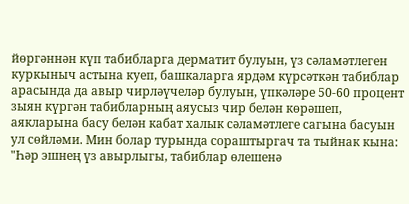йөргәннән күп табибларга дерматит булуын, үз сәламәтлеген куркыныч астына куеп, башкаларга ярдәм күрсәткән табиблар арасында да авыр чирләүчеләр булуын, үпкәләре 50-60 процент зыян күргән табибларның аяусыз чир белән көрәшеп, аякларына басу белән кабат халык сәламәтлеге сагына басуын ул сөйләми. Мин болар турында сораштыргач та тыйнак кына: "Һәр эшнең үз авырлыгы, табиблар өлешенә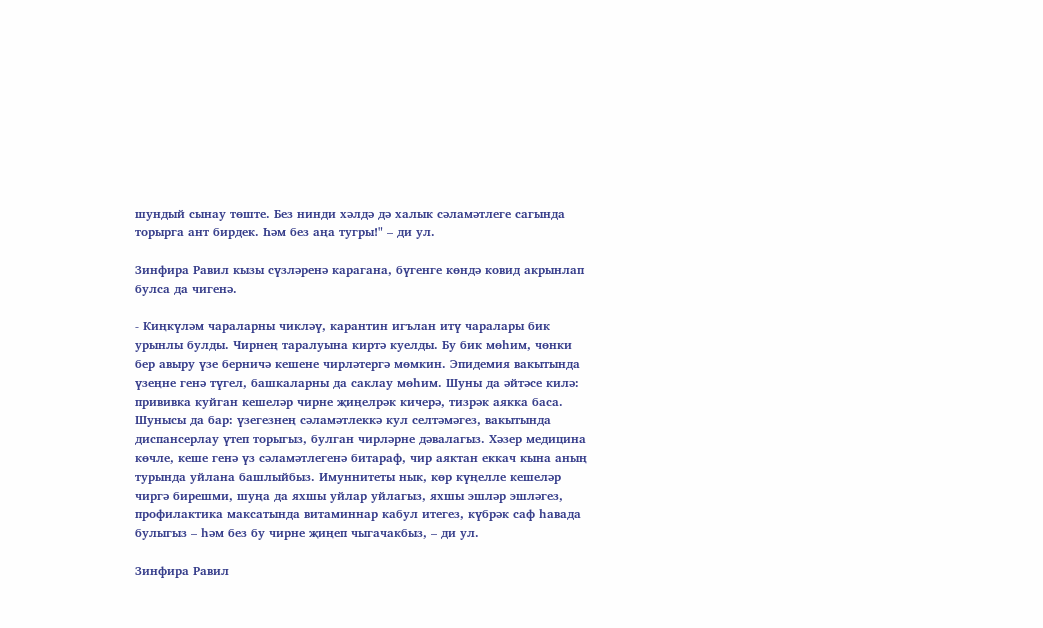шундый сынау төште. Без нинди хәлдә дә халык сәламәтлеге сагында торырга ант бирдек. Һәм без аңа тугры!" – ди ул.

Зинфира Равил кызы сүзләренә карагана, бүгенге көндә ковид акрынлап булса да чигенә.

- Киңкүләм чараларны чикләү, карантин игълан итү чаралары бик урынлы булды. Чирнең таралуына киртә куелды. Бу бик мөһим, чөнки бер авыру үзе берничә кешене чирләтергә мөмкин. Эпидемия вакытында үзеңне генә түгел, башкаларны да саклау мөһим. Шуны да әйтәсе килә: прививка куйган кешеләр чирне җиңелрәк кичерә, тизрәк аякка баса. Шунысы да бар: үзегезнең сәламәтлеккә кул селтәмәгез, вакытында диспансерлау үтеп торыгыз, булган чирләрне дәвалагыз. Хәзер медицина көчле, кеше генә үз сәламәтлегенә битараф, чир аяктан еккач кына аның турында уйлана башлыйбыз. Имуннитеты нык, көр күңелле кешеләр чиргә бирешми, шуңа да яхшы уйлар уйлагыз, яхшы эшләр эшләгез, профилактика максатында витаминнар кабул итегез, күбрәк саф һавада булыгыз – һәм без бу чирне җиңеп чыгачакбыз, – ди ул.

Зинфира Равил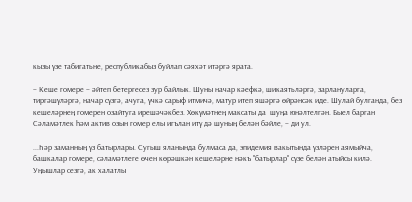кызы үзе табигатьне, республикабыз буйлап сәяхәт итәргә ярата.

– Кеше гомере – әйтеп бетергесез зур байлык. Шуны начар кәефкә, шикаятьләргә, зарлануларга, тиргәшүләргә, начар сүзгә, ачуга, үчкә сарыф итмичә, матур итеп яшәргә өйрәнсәк иде. Шулай булганда, без кешеләрнең гомерен озайтуга ирешәчәкбез. Хөкүмәтнең максаты да  шуңа юнәлтелгән. Быел барган Сәламәтлек һәм актив озын гомер елы игълан итү дә шуның белән бәйле, – ди ул.

...Һәр заманның үз батырлары. Сугыш яланында булмаса да, эпидемия вакытында үзләрен аямыйча, башкалар гомере, сәламәтлеге өчен көрәшкән кешеләрне нәкъ "батырлар" сүзе белән атыйсы килә. Уңышлар сезгә, ак халатлы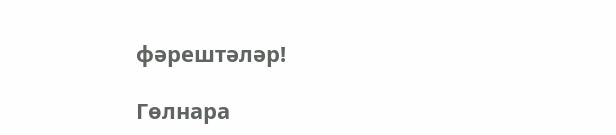фәрештәләр!

Гөлнара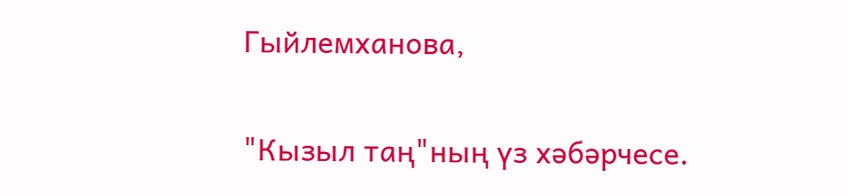Гыйлемханова,

"Кызыл таң"ның үз хәбәрчесе.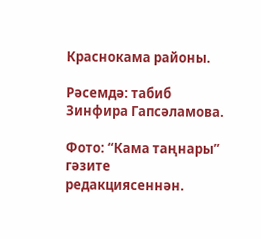Краснокама районы.

Рәсемдә: табиб Зинфира Гапсәламова.

Фото: “Кама таңнары” гәзите редакциясеннән.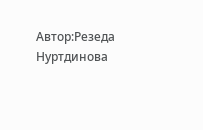Автор:Резеда Нуртдинова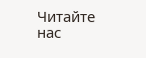Читайте нас